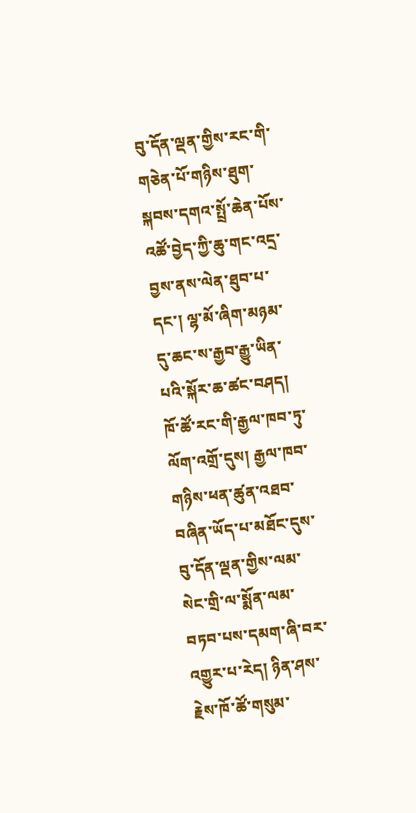བུ་དོན་ལྡན་གྱིས་རང་གི་གཅེན་པོ་གཉིས་ཐུག་སྐབས་དགའ་སྤྲོ་ཆེན་པོས་འཚོ་བྱེད་ཀྱི་ཆུ་གང་འདྲ་བྱས་ནས་ལེན་ཐུབ་པ་དང་། ལྷ་མོ་ཞིག་མཉམ་དུ་ཆང་ས་རྒྱབ་རྒྱུ་ཡིན་པའི་སྐོར་ཆ་ཚང་བཤད། ཁོ་ཚོ་རང་གི་རྒྱལ་ཁབ་ཏུ་ལོག་འགྲོ་དུས། རྒྱལ་ཁབ་གཉིས་ཕན་ཚུན་འཐབ་བཞིན་ཡོད་པ་མཐོང་དུས་བུ་དོན་ལྡན་གྱིས་ལམ་སེང་གྲི་ལ་སྨོན་ལམ་བཏབ་པས་དམག་ཞི་བར་འགྱུར་པ་རེད། ཉིན་ཤས་རྗེས་ཁོ་ཚོ་གསུམ་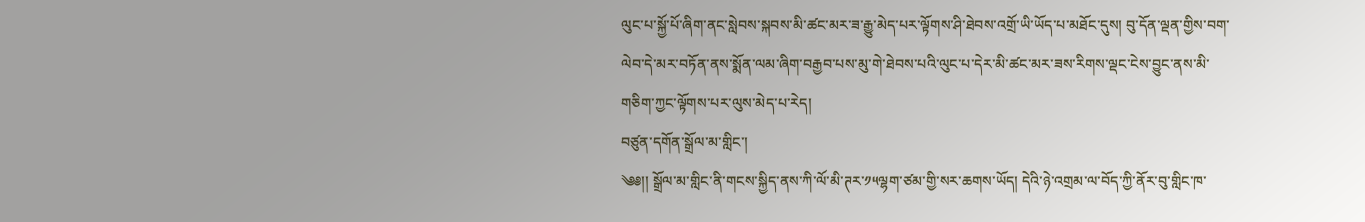ལུང་པ་སྐྱོ་པོ་ཞིག་ནང་སླེབས་སྐབས་མི་ཚང་མར་ཟ་རྒྱུ་མེད་པར་ལྟོགས་ཤི་ཐེབས་འགྲོ་ཡི་ཡོད་པ་མཐོང་དུས། བུ་དོན་ལྡན་གྱིས་བག་ལེབ་དེ་མར་བཏོན་ནས་སྨོན་ལམ་ཞིག་བརྒྱབ་པས་མུ་གེ་ཐེབས་པའི་ལུང་པ་དེར་མི་ཚང་མར་ཟས་རིགས་ལྡང་ངེས་བྱུང་ནས་མི་གཅིག་ཀྱང་ལྟོགས་པར་ལུས་མེད་པ་རེད།
བཙུན་དགོན་སྒྲོལ་མ་གླིང་།
༄༅།། སྒྲོལ་མ་གླིང་ནི་གངས་སྐྱིད་ནས་ཀི་ལོ་མི་ཊར་༡༥ལྷག་ཙམ་གྱི་སར་ཆགས་ཡོད། དེའི་ཉེ་འགྲམ་ལ་བོད་ཀྱི་ནོར་བུ་གླིང་ཁ་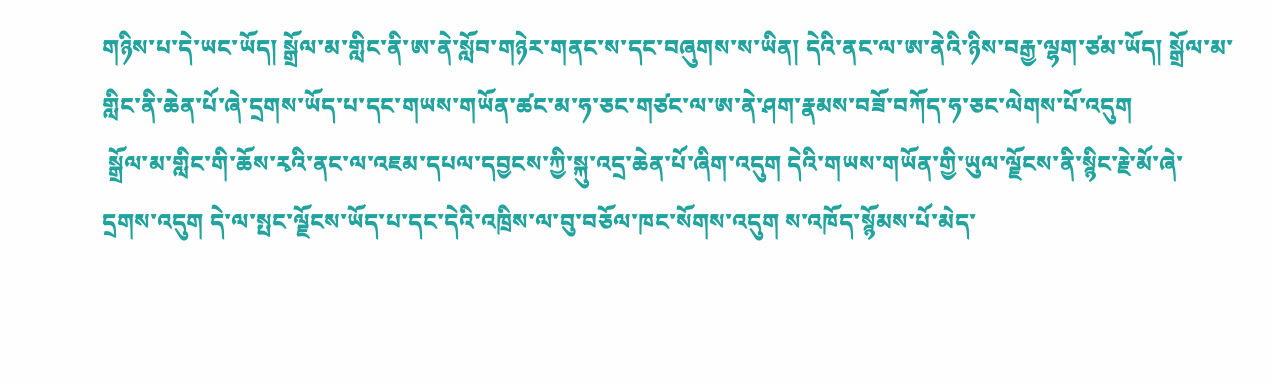གཉིས་པ་དེ་ཡང་ཡོད། སྒྲོལ་མ་གླིང་ནི་ཨ་ནེ་སློབ་གཉེར་གནང་ས་དང་བཞུགས་ས་ཡིན། དེའི་ནང་ལ་ཨ་ནེའི་ཉིས་བརྒྱ་ལྷག་ཙམ་ཡོད། སྒྲོལ་མ་གླིང་ནི་ཆེན་པོ་ཞེ་དྲགས་ཡོད་པ་དང་གཡས་གཡོན་ཚང་མ་ཧ་ཅང་གཙང་ལ་ཨ་ནེ་ཤག་རྣམས་བཟོ་བཀོད་ཧ་ཅང་ལེགས་པོ་འདུག
 སྒྲོལ་མ་གླིང་གི་ཆོས་རྭའི་ནང་ལ་འཇམ་དཔལ་དབྱངས་ཀྱི་སྐུ་འདྲ་ཆེན་པོ་ཞིག་འདུག དེའི་གཡས་གཡོན་གྱི་ཡུལ་ལྗོངས་ནི་སྙིང་རྗེ་མོ་ཞེ་དྲགས་འདུག དེ་ལ་སྤང་ལྗོངས་ཡོད་པ་དང་དེའི་འཁྲིས་ལ་བུ་བཅོལ་ཁང་སོགས་འདུག ས་འཁོད་སྙོམས་པོ་མེད་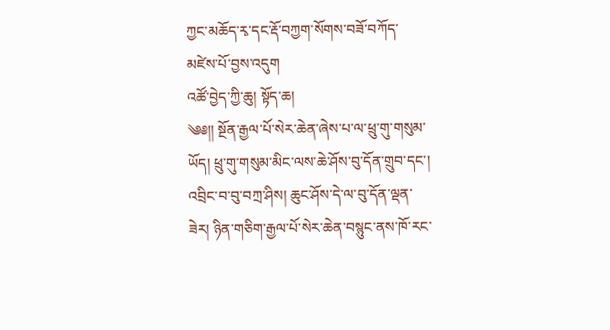ཀྱང་མཆོད་རྭ་དང་རྡོ་བཀྱག་སོགས་བཟོ་བཀོད་མཛེས་པོ་བྱས་འདུག
འཚོ་བྱེད་ཀྱི་ཆུ། སྟོད་ཆ།
༄༅།། སྔོན་རྒྱལ་པོ་སེར་ཆེན་ཞེས་པ་ལ་ཕྲུ་གུ་གསུམ་ཡོད། ཕྲུ་གུ་གསུམ་མིང་ལས་ཆེ་ཤོས་བུ་དོན་གྲུབ་དང་། འབྲིང་བ་བུ་བཀྲ་ཤིས། ཆུང་ཤོས་དེ་ལ་བུ་དོན་ལྡན་ཟེར། ཉིན་གཅིག་རྒྱལ་པོ་སེར་ཆེན་བསྙུང་ནས་ཁོ་རང་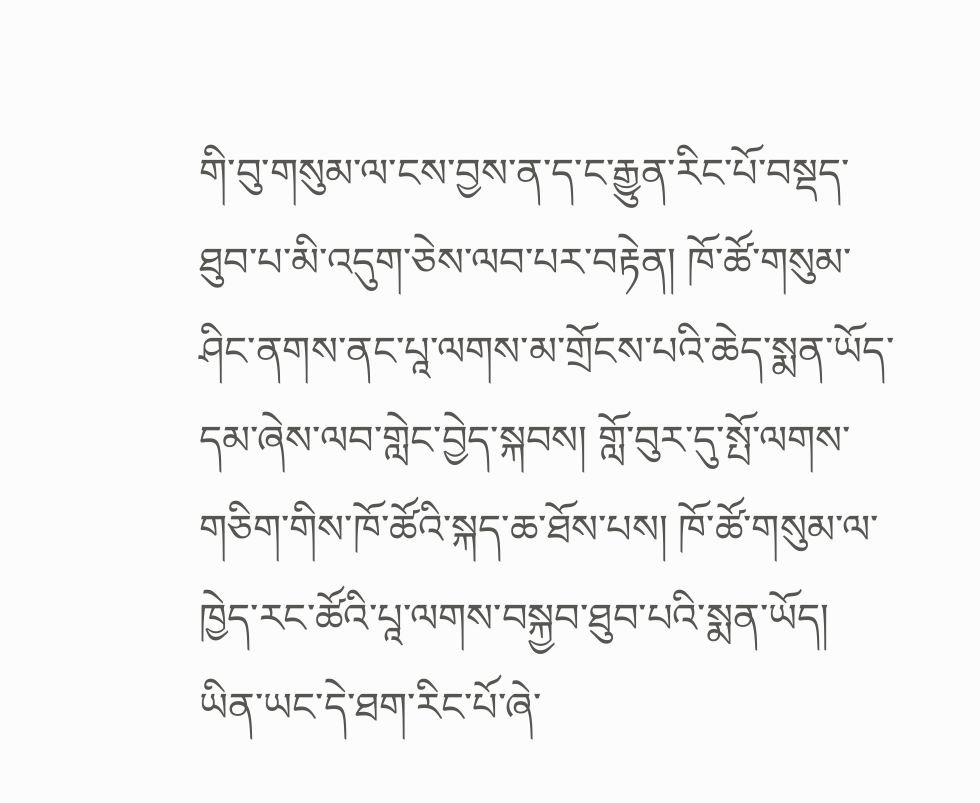གི་བུ་གསུམ་ལ་ངས་བྱས་ན་ད་ང་རྒྱུན་རིང་པོ་བསྡད་ཐུབ་པ་མི་འདུག་ཅེས་ལབ་པར་བརྟེན། ཁོ་ཚོ་གསུམ་ཤིང་ནགས་ནང་པཱ་ལགས་མ་གྲོངས་པའི་ཆེད་སྨན་ཡོད་དམ་ཞེས་ལབ་གླེང་བྱེད་སྐབས། གློ་བུར་དུ་སྤོ་ལགས་གཅིག་གིས་ཁོ་ཚོའི་སྐད་ཆ་ཐོས་པས། ཁོ་ཚོ་གསུམ་ལ་ཁྱེད་རང་ཚོའི་པཱ་ལགས་བསྐྱབ་ཐུབ་པའི་སྨན་ཡོད། ཡིན་ཡང་དེ་ཐག་རིང་པོ་ཞེ་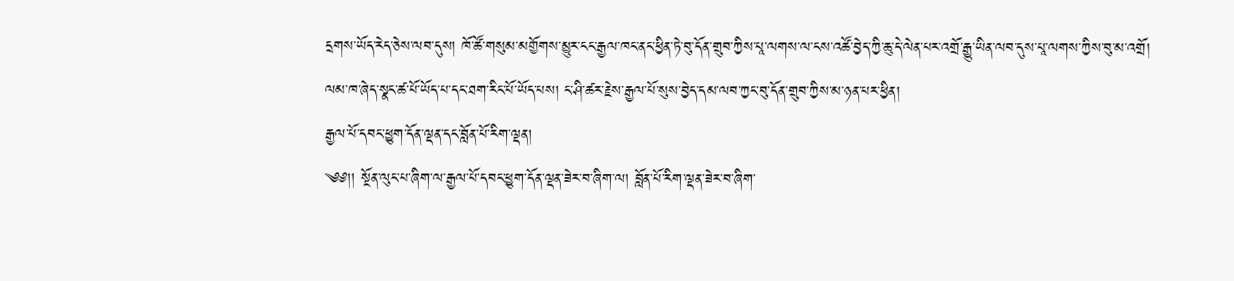དྲགས་ཡོད་རེད་ཅེས་ལབ་དུས། ཁོ་ཚོ་གསུམ་མགྱོགས་མྱུར་ངང་རྒྱལ་ཁང་ནང་ཕྱིན་ཏེ་བུ་དོན་གྲུབ་ཀྱིས་པཱ་ལགས་ལ་ངས་འཚོ་བྱེད་ཀྱི་ཆུ་དེ་ལེན་པར་འགྲོ་རྒྱུ་ཡིན་ལབ་དུས་པཱ་ལགས་ཀྱིས་བུ་མ་འགྲོ། ལམ་ཁ་ཞེད་སྣང་ཚ་པོ་ཡོད་པ་དང་ཐག་རིང་པོ་ཡོད་པས། ང་ཤི་ཚར་རྗེས་རྒྱལ་པོ་སུས་བྱེད་དམ་ལབ་ཀྱང་བུ་དོན་གྲུབ་ཀྱིས་མ་ཉན་པར་ཕྱིན།
རྒྱལ་པོ་དབང་ཕྱུག་དོན་ལྡན་དང་བློན་པོ་རིག་ལྡན།
༄༅།། སྔོན་ལུང་པ་ཞིག་ལ་རྒྱལ་པོ་དབང་ཕྱུག་དོན་ལྡན་ཟེར་བ་ཞིག་ལ། བློན་པོ་རིག་ལྡན་ཟེར་བ་ཞིག་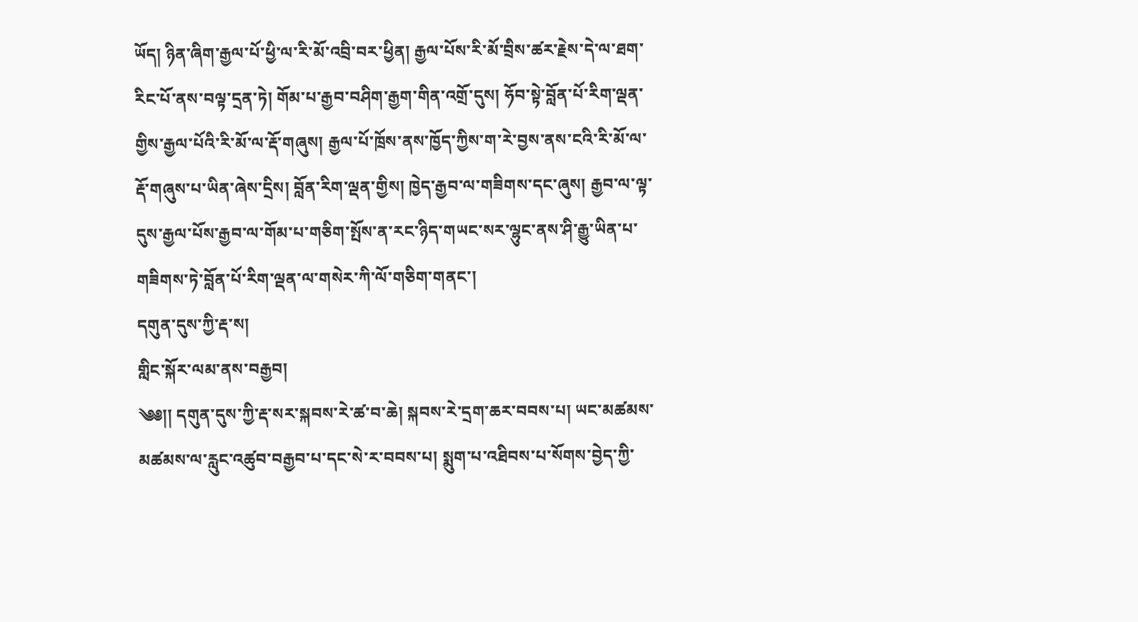ཡོད། ཉིན་ཞིག་རྒྱལ་པོ་ཕྱི་ལ་རི་མོ་འབྲི་བར་ཕྱིན། རྒྱལ་པོས་རི་མོ་བྲིས་ཚར་རྗེས་དེ་ལ་ཐག་རིང་པོ་ནས་བལྟ་དྲན་ཏེ། གོམ་པ་རྒྱབ་བཤིག་རྒྱག་གིན་འགྲོ་དུས། ཧོབ་སྟེ་བློན་པོ་རིག་ལྡན་གྱིས་རྒྱལ་པོའི་རི་མོ་ལ་རྡོ་གཞུས། རྒྱལ་པོ་ཁྲོས་ནས་ཁྱོད་ཀྱིས་ག་རེ་བྱས་ནས་ངའི་རི་མོ་ལ་རྡོ་གཞུས་པ་ཡིན་ཞེས་དྲིས། བློན་རིག་ལྡན་གྱིས། ཁྱེད་རྒྱབ་ལ་གཟིགས་དང་ཞུས། རྒྱབ་ལ་ལྟ་དུས་རྒྱལ་པོས་རྒྱབ་ལ་གོམ་པ་གཅིག་སྤོས་ན་རང་ཉིད་གཡང་སར་ལྷུང་ནས་ཤི་རྒྱུ་ཡིན་པ་གཟིགས་ཏེ་བློན་པོ་རིག་ལྡན་ལ་གསེར་ཀི་ལོ་གཅིག་གནང་།
དགུན་དུས་ཀྱི་རྡ་ས།
གླིང་སྐོར་ལམ་ནས་བརྒྱབ།
༄༅།། དགུན་དུས་ཀྱི་རྡ་སར་སྐབས་རེ་ཚ་བ་ཆེ། སྐབས་རེ་དྲག་ཆར་བབས་པ། ཡང་མཚམས་མཚམས་ལ་རླུང་འཚུབ་བརྒྱབ་པ་དང་སེ་ར་བབས་པ། སྨུག་པ་འཐིབས་པ་སོགས་བྱེད་ཀྱི་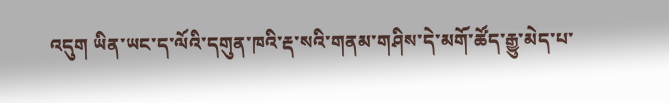འདུག ཡིན་ཡང་ད་ལོའི་དགུན་ཁའི་རྡ་སའི་གནམ་གཤིས་དེ་མགོ་ཚོད་རྒྱུ་མེད་པ་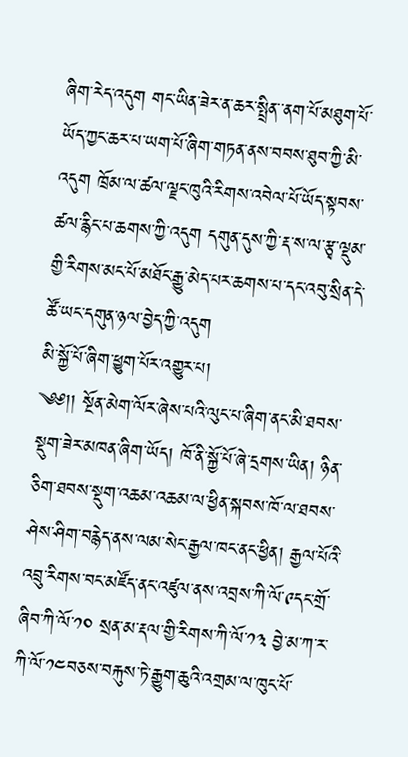ཞིག་རེད་འདུག གང་ཡིན་ཟེར་ན་ཆར་སྤྲིན་་ནག་པོ་མཐུག་པོ་ཡོད་ཀྱང་ཆར་པ་ཡག་པོ་ཞིག་གཏན་ནས་བབས་ཐུབ་ཀྱི་མི་འདུག ཁྲོམ་ལ་ཚལ་ལྗང་ཁུའི་རིགས་འབེལ་པོ་ཡོད་སྟབས་ཚལ་རྙིང་པ་ཆགས་ཀྱི་འདུག དགུན་དུས་ཀྱི་རྡ་ས་ལ་རྩྭ་ལྡུམ་གྱི་རིགས་མང་པོ་མཐོང་རྒྱུ་མེད་པར་ཆགས་པ་དང་འབུ་སྲིན་དེ་ཚོ་ཡང་དགུན་ཉལ་བྱེད་ཀྱི་འདུག
མི་སྐྱོ་པོ་ཞིག་ཕྱུག་པོར་འགྱུར་པ།
༄༅།། སྔོན་མེག་ལོར་ཞེས་པའི་ལུང་པ་ཞིག་ནང་མི་ཐབས་སྡུག་ཟེར་མཁན་ཞིག་ཡོད། ཁོ་ནི་སྐྱོ་པོ་ཞེ་དྲགས་ཡིན། ཉིན་ཅིག་ཐབས་སྡུག་འཆམ་འཆམ་ལ་ཕྱིན་སྐབས་ཁོ་ལ་ཐབས་ཤེས་ཤིག་བརྙེད་ནས་ལམ་སེང་རྒྱལ་ཁང་ནང་ཕྱིན། རྒྱལ་པོའི་འབྲུ་རིགས་བང་མཛོད་ནང་འཛུལ་ནས་འབྲས་ཀི་ལོ་༩དང་གྲོ་ཞིབ་ཀི་ལོ་༡༠ སྲན་མ་རྡལ་གྱི་རིགས་ཀི་ལོ་༡༣ བྱེ་མ་ཀ་ར་ཀི་ལོ་༡༤བཅས་བརྐུས་ཏེ་རྒྱུག་ཆུའི་འགྲམ་ལ་ཁུང་པོ་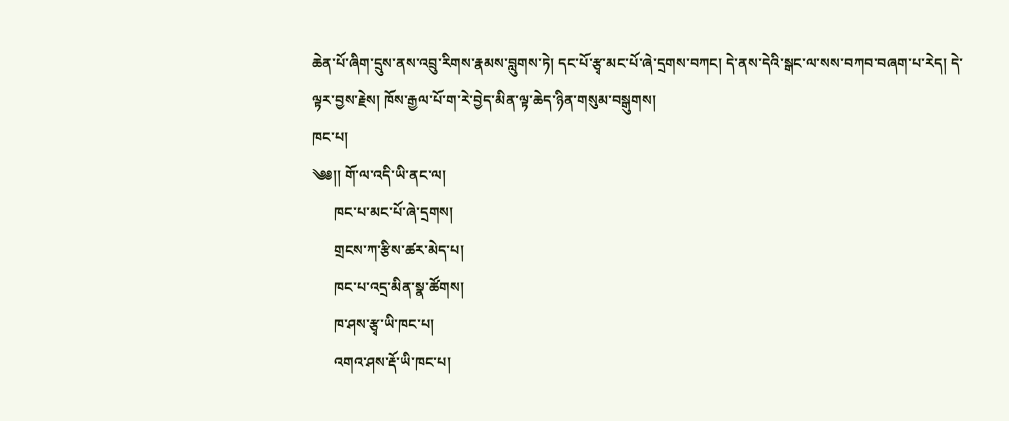ཆེན་པོ་ཞིག་དྲུས་ནས་འབྲུ་རིགས་རྣམས་བླུགས་ཏེ། དང་པོ་རྩྭ་མང་པོ་ཞེ་དྲགས་བཀང། དེ་ནས་དེའི་སྒང་ལ་སས་བཀབ་བཞག་པ་རེད། དེ་ལྟར་བྱས་རྗེས། ཁོས་རྒྱལ་པོ་ག་རེ་བྱེད་མིན་ལྟ་ཆེད་ཉིན་གསུམ་བསྒུགས།
ཁང་པ།
༄༅།། གོ་ལ་འདི་ཡི་ནང་ལ།
      ཁང་པ་མང་པོ་ཞེ་དྲགས།
      གྲངས་ཀ་རྩིས་ཚར་མེད་པ།
      ཁང་པ་འདྲ་མིན་སྣ་ཚོགས།
      ཁ་ཤས་རྩྭ་ཡི་ཁང་པ།
      འགའ་ཤས་རྡོ་ཡི་ཁང་པ།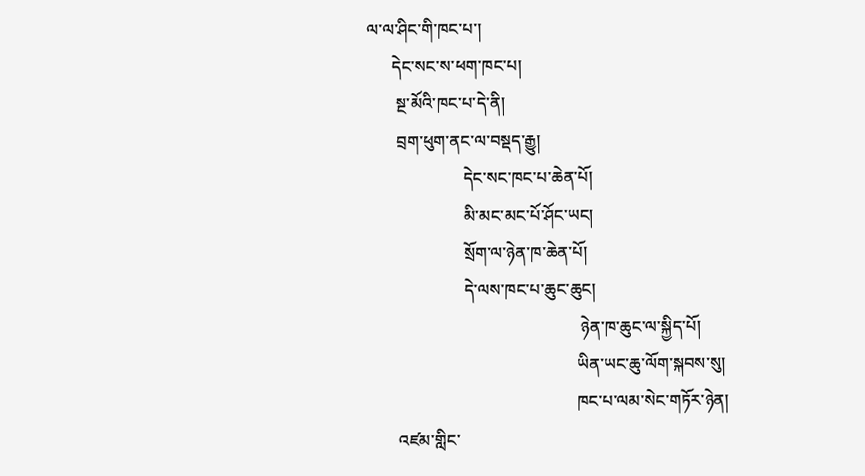ལ་ལ་ཤིང་གི་ཁང་པ་།
      དེང་སང་ས་ཕག་ཁང་པ།
       སྔ་མོའི་ཁང་པ་དེ་ནི།
       བྲག་ཕུག་ནང་ལ་བསྡད་རྒྱུ།
                       དེང་སང་ཁང་པ་ཆེན་པོ།
                       མི་མང་མང་པོ་ཤོང་ཡང།
                       སྲོག་ལ་ཉེན་ཁ་ཆེན་པོ།
                       དེ་ལས་ཁང་པ་ཆུང་ཆུང།
                                                   ཉེན་ཁ་ཆུང་ལ་སྐྱིད་པོ།
                                                  ཡིན་ཡང་ཆུ་ལོག་སྐབས་སུ།
                                                  ཁང་པ་ལམ་སེང་གཏོར་ཉེན།
       འཛམ་གླིང་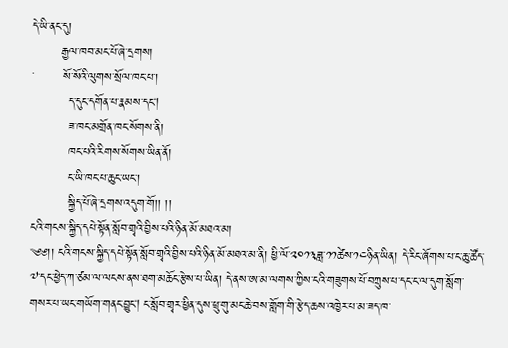དེ་ཡི་ནང་དུ།
       རྒྱལ་ཁབ་མང་པོ་ཞེ་དྲགས།
་       སོ་སོའི་ལུགས་སྲོལ་ཁང་པ་།
         ད་དུང་དགོན་པ་རྣམས་དང།
         ཟ་ཁང་མགྲོན་ཁང་སོགས་ནི།
         ཁང་པའི་རིགས་སོགས་ཡིན་ནོ།
         ང་ཡི་ཁང་པ་ཆུང་ཡང་།
         སྐྱིད་པོ་ཞེ་དྲགས་འདུག་གོ།། །།
ངའི་གངས་སྐྱིད་དཔེ་སྟོན་སློབ་གྲྭའི་བྱིས་པའི་ཉིན་མོ་མཐའ་མ།
༄༅།། ངའི་གངས་སྐྱིད་དཔེ་སྟོན་སློབ་གྲྭའི་བྱིས་པའི་ཉིན་མོ་མཐའ་མ་ནི། ཕྱི་ལོ་༢༠༡༣ཟླ་༡༡ཚེས་༡༤ཉིན་ཡིན། དེ་རིང་ཞོགས་པ་ང་ཆུ་ཚོད་༧་དང་ཕྱེད་ཀ་ཙམ་ལ་ལངས་ནས་ཐག་མཆོང་རྩེས་པ་ཡིན། དེ་ནས་ཨ་མ་ལགས་ཀྱིས་ངའི་གཟུགས་པོ་བཀྲུས་པ་དང་ང་ལ་དུག་སློག་གསར་པ་ཡང་གཡོག་གནང་བྱུང། ང་སློབ་གྲྭར་ཕྱིན་དུས་ཕྲུ་གུ་མང་ཆེ་བས་གློག་གི་རྩེད་ཆས་འཁྱེར་པ་མ་ཟད་ཁ་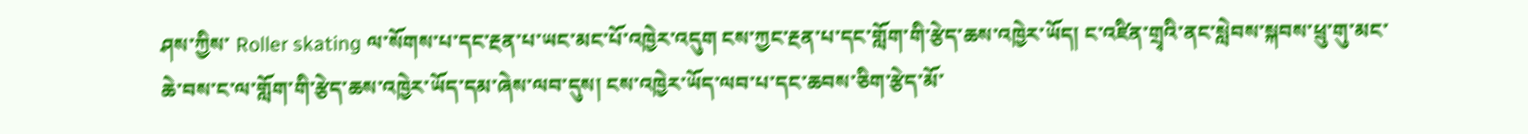ཤས་ཀྱིས་ Roller skating ལ་སོགས་པ་དང་རྔན་པ་ཡང་མང་པོ་འཁྱེར་འདུག ངས་ཀྱང་རྔན་པ་དང་གློག་གི་རྩེད་ཆས་འཁྱེར་ཡོད། ང་འཛིན་གྲྭའི་ནང་སླེབས་སྐབས་ཕྲུ་གུ་མང་ཆེ་བས་ང་ལ་གློག་གི་རྩེད་ཆས་འཁྱེར་ཡོད་དམ་ཞེས་ལབ་དུས། ངས་འཁྱེར་ཡོད་ལབ་པ་དང་ཆབས་ཅིག་རྩེད་མོ་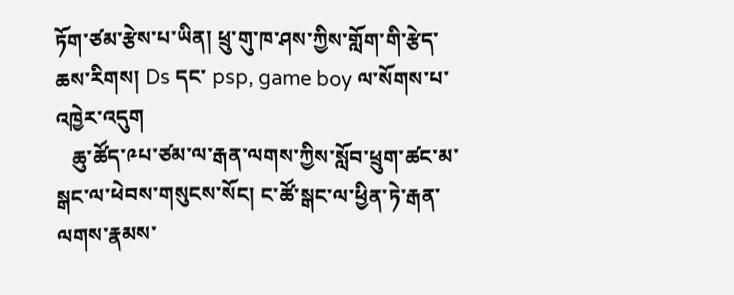ཏོག་ཙམ་རྩེས་པ་ཡིན། ཕྲུ་གུ་ཁ་ཤས་ཀྱིས་གློག་གི་རྩེད་ཆས་རིགས། Ds དང་ psp, game boy ལ་སོགས་པ་འཁྱེར་འདུག
   ཆུ་ཚོད་༩པ་ཙམ་ལ་རྒན་ལགས་ཀྱིས་སློབ་ཕྲུག་ཚང་མ་སྒང་ལ་ཕེབས་གསུངས་སོང། ང་ཚོ་སྒང་ལ་ཕྱིན་ཏེ་རྒན་ལགས་རྣམས་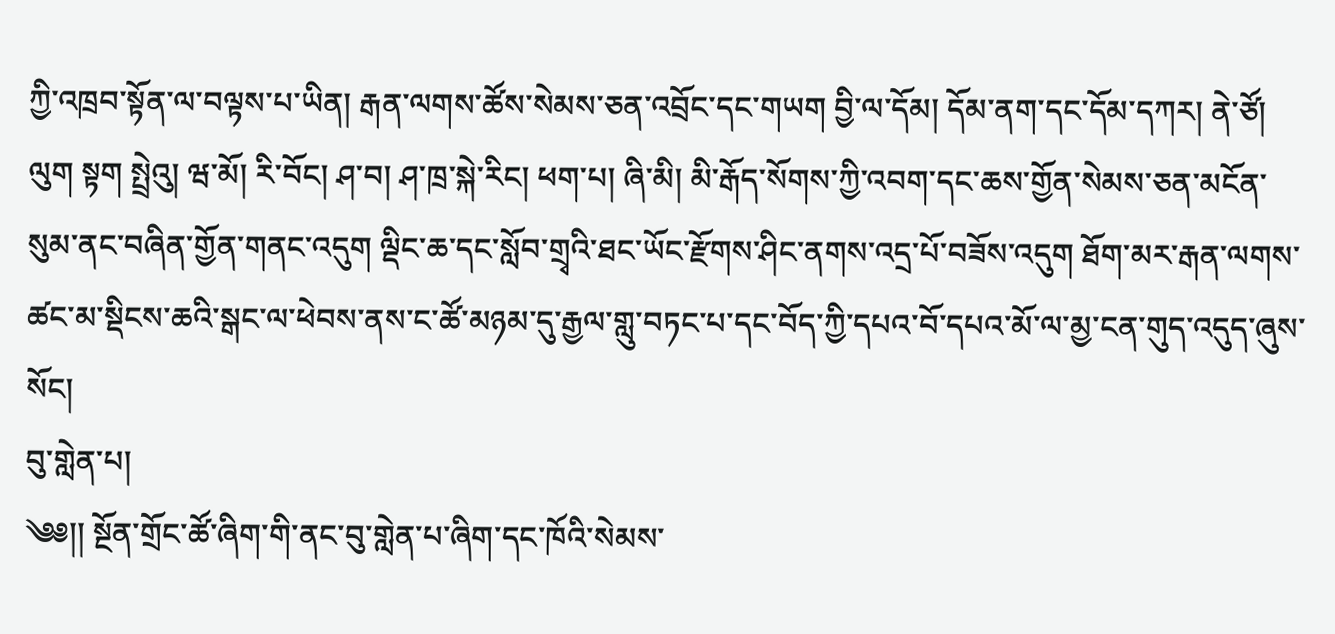ཀྱི་འཁྲབ་སྟོན་ལ་བལྟས་པ་ཡིན། རྒན་ལགས་ཚོས་སེམས་ཅན་འབྲོང་དང་གཡག བྱི་ལ་དོམ། དོམ་ནག་དང་དོམ་དཀར། ནེ་ཙོ། ལུག སྟག སྤྲེའུ། ཝ་མོ། རི་བོང། ཤ་བ། ཤ་ཁྲ་སྐེ་རིང། ཕག་པ། ཞི་མི། མི་རྒོད་སོགས་ཀྱི་འབག་དང་ཆས་གྱོན་སེམས་ཅན་མངོན་སུམ་ནང་བཞིན་གྱོན་གནང་འདུག ལྡིང་ཆ་དང་སློབ་གྲྭའི་ཐང་ཡོང་རྫོགས་ཤིང་ནགས་འདྲ་པོ་བཟོས་འདུག ཐོག་མར་རྒན་ལགས་ཚང་མ་སྡིངས་ཆའི་སྒང་ལ་ཕེབས་ནས་ང་ཚོ་མཉམ་དུ་རྒྱལ་གླུ་བཏང་པ་དང་བོད་ཀྱི་དཔའ་བོ་དཔའ་མོ་ལ་མྱ་ངན་གུད་འདུད་ཞུས་སོང།
བུ་གླེན་པ།
༄༅།། སྔོན་གྲོང་ཚོ་ཞིག་གི་ནང་བུ་གླེན་པ་ཞིག་དང་ཁོའི་སེམས་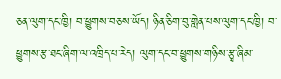ཅན་ལུག་དང་ཁྱི། བ་ཕྱུགས་བཅས་ཡོད། ཉིན་ཅིག་བུ་གླེན་པས་ལུག་དང་ཁྱི། བ་ཕྱུགས་རྩ་ཐང་ཞིག་ལ་འཁྲིད་པ་རེད། ལུག་དང་བ་ཕྱུགས་གཉིས་རྩྭ་ཞིམ་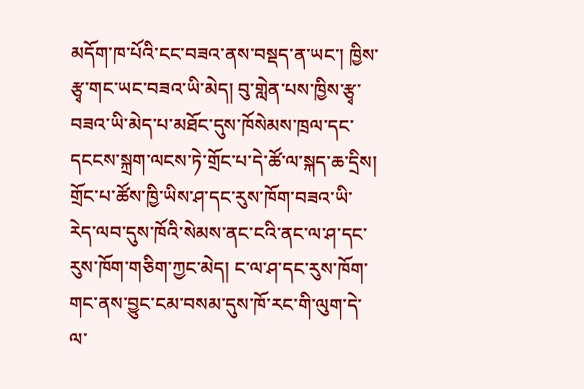མདོག་ཁ་པོའི་ངང་བཟའ་ནས་བསྡད་ན་ཡང་། ཁྱིས་རྩྭ་གང་ཡང་བཟའ་ཡི་མེད། བུ་གླེན་པས་ཁྱིས་རྩྭ་བཟའ་ཡི་མེད་པ་མཐོང་དུས་ཁོསེམས་ཁྲལ་དང་དངངས་སྐྲག་ལངས་ཏེ་གྲོང་པ་དེ་ཚོ་ལ་སྐད་ཆ་དྲིས། གྲོང་པ་ཚོས་ཁྱི་ཡིས་ཤ་དང་རུས་ཁོག་བཟའ་ཡི་རེད་ལབ་དུས་ཁོའི་སེམས་ནང་ངའི་ནང་ལ་ཤ་དང་རུས་ཁོག་གཅིག་ཀྱང་མེད། ང་ལ་ཤ་དང་རུས་ཁོག་གང་ནས་བྱུང་ངམ་བསམ་དུས་ཁོ་རང་གི་ལུག་དེ་ལ་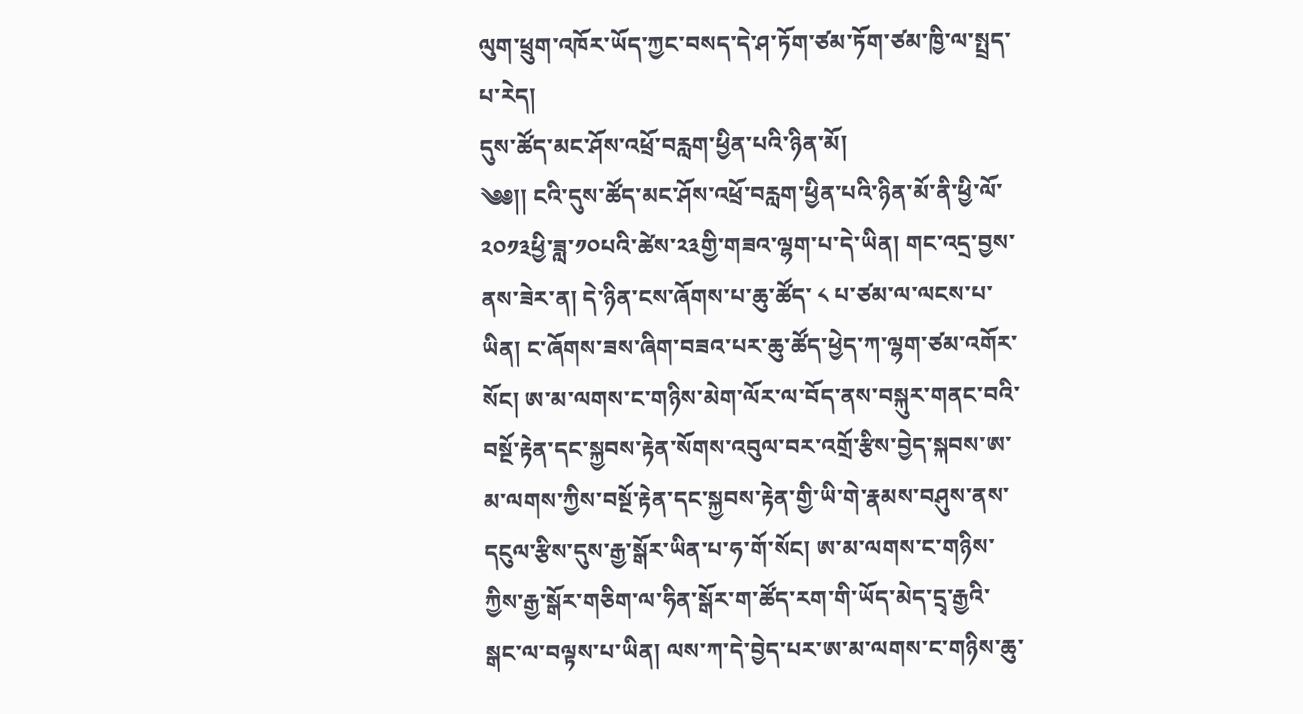ལུག་ཕྲུག་འཁོར་ཡོད་ཀྱང་བསད་དེ་ཤ་ཏོག་ཙམ་ཏོག་ཙམ་ཁྱི་ལ་སྤྲད་པ་རེད།
དུས་ཚོད་མང་ཤོས་འཕྲོ་བརླག་ཕྱིན་པའི་ཉིན་མོ།
༄༅།། ངའི་དུས་ཚོད་མང་ཤོས་འཕྲོ་བརླག་ཕྱིན་པའི་ཉིན་མོ་ནི་ཕྱི་ལོ་༢༠༡༣ཕྱི་ཟླ་༡༠པའི་ཚེས་༢༣གྱི་གཟའ་ལྷག་པ་དེ་ཡིན། གང་འདྲ་བྱས་ནས་ཟེར་ན། དེ་ཉིན་ངས་ཞོགས་པ་ཆུ་ཚོད་ ༨ པ་ཙམ་ལ་ལངས་པ་ཡིན། ང་ཞོགས་ཟས་ཞིག་བཟའ་པར་ཆུ་ཚོད་ཕྱེད་ཀ་ལྷག་ཙམ་འགོར་སོང། ཨ་མ་ལགས་ང་གཉིས་མེག་ལོར་ལ་བོད་ནས་བསྐུར་གནང་བའི་བསྔོ་རྟེན་དང་སྐྱབས་རྟེན་སོགས་འབུལ་བར་འགྲོ་རྩིས་བྱེད་སྐབས་ཨ་མ་ལགས་ཀྱིས་བསྔོ་རྟེན་དང་སྐྱབས་རྟེན་གྱི་ཡི་གེ་རྣམས་བཤུས་ནས་དངུལ་རྩིས་དུས་རྒྱ་སྒོར་ཡིན་པ་ཧ་གོ་སོང། ཨ་མ་ལགས་ང་གཉིས་ཀྱིས་རྒྱ་སྒོར་གཅིག་ལ་ཧིན་སྒོར་ག་ཚོད་རག་གི་ཡོད་མེད་དྲྭ་རྒྱའི་སྒང་ལ་བལྟས་པ་ཡིན། ལས་ཀ་དེ་བྱེད་པར་ཨ་མ་ལགས་ང་གཉིས་ཆུ་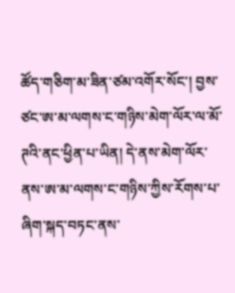ཚོད་གཅིག་མ་ཟིན་ཙམ་འགོར་སོང་། བྱས་ཙང་ཨ་མ་ལགས་ང་གཉིས་མེག་ལོར་ལ་མོ་ཊའི་ནང་ཕྱིན་པ་ཡིན། དེ་ནས་མེག་ལོར་ནས་ཨ་མ་ལགས་ང་གཉིས་ཀྱིས་རོགས་པ་ཞིག་སྐད་བཏང་ནས་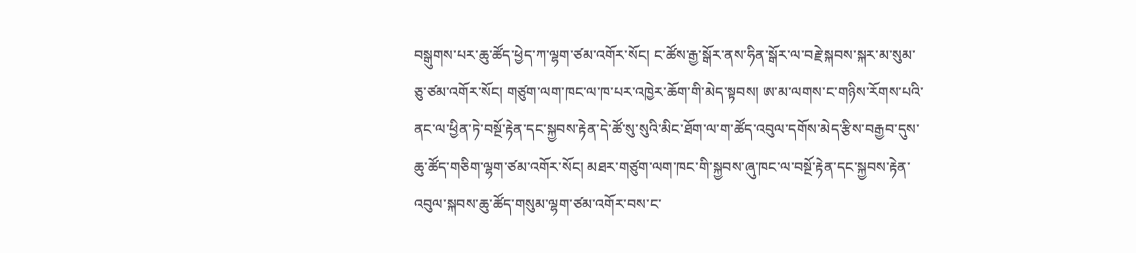བསྒུགས་པར་ཆུ་ཚོད་ཕྱེད་ཀ་ལྷག་ཙམ་འགོར་སོང། ང་ཚོས་རྒྱ་སྒོར་ནས་ཧིན་སྒོར་ལ་བརྗེ་སྐབས་སྐར་མ་སུམ་ཅུ་ཙམ་འགོར་སོང། གཙུག་ལག་ཁང་ལ་ཁ་པར་འཁྱེར་ཆོག་གི་མེད་སྟབས། ཨ་མ་ལགས་ང་གཉིས་རོགས་པའི་ནང་ལ་ཕྱིན་ཏེ་བསྔོ་རྟེན་དང་སྐྱབས་རྟེན་དེ་ཚོ་སུ་སུའི་མིང་ཐོག་ལ་ག་ཚོད་འབུལ་དགོས་མེད་རྩིས་བརྒྱབ་དུས་ཆུ་ཚོད་གཅིག་ལྷག་ཙམ་འགོར་སོང། མཐར་གཙུག་ལག་ཁང་གི་སྐྱབས་ཞུ་ཁང་ལ་བསྔོ་རྟེན་དང་སྐྱབས་རྟེན་འབུལ་སྐབས་ཆུ་ཚོད་གསུམ་ལྷག་ཙམ་འགོར་བས་ང་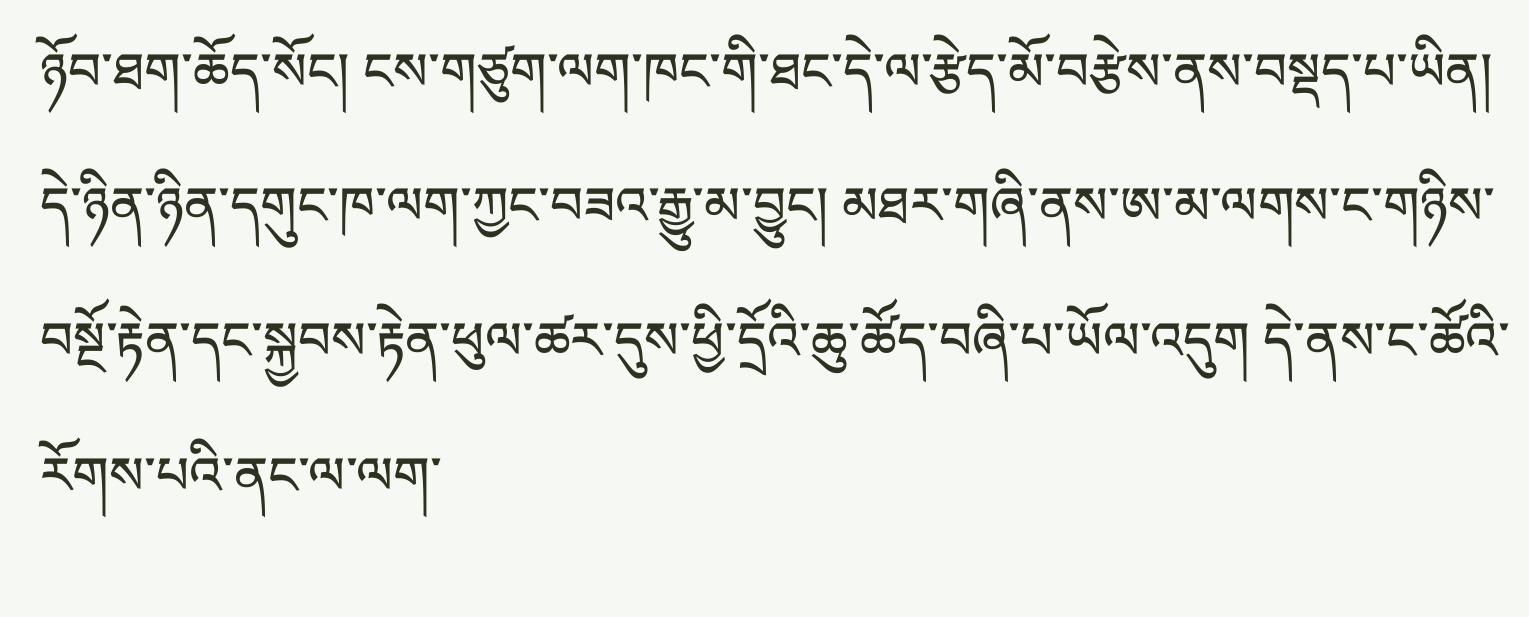ཉོབ་ཐག་ཆོད་སོང། ངས་གཙུག་ལག་ཁང་གི་ཐང་དེ་ལ་རྩེད་མོ་བརྩེས་ནས་བསྡད་པ་ཡིན། དེ་ཉིན་ཉིན་དགུང་ཁ་ལག་ཀྱང་བཟའ་རྒྱུ་མ་བྱུང། མཐར་གཞི་ནས་ཨ་མ་ལགས་ང་གཉིས་བསྔོ་རྟེན་དང་སྐྱབས་རྟེན་ཕུལ་ཚར་དུས་ཕྱི་དྲོའི་ཆུ་ཚོད་བཞི་པ་ཡོལ་འདུག དེ་ནས་ང་ཚོའི་རོགས་པའི་ནང་ལ་ལག་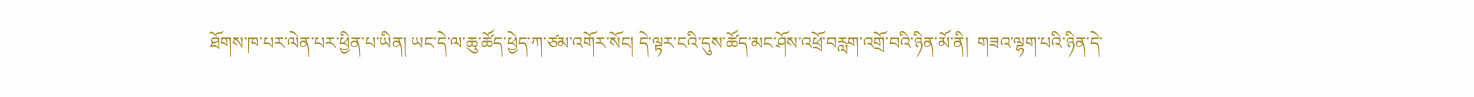ཐོགས་ཁ་པར་ལེན་པར་ཕྱིན་པ་ཡིན། ཡང་དེ་ལ་ཆུ་ཚོད་ཕྱེད་ཀ་ཙམ་འགོར་སོང། དེ་ལྟར་ངའི་དུས་ཚོད་མང་ཤོས་འཕྲོ་བརླག་འགྲོ་བའི་ཉིན་མོ་ནི།  གཟའ་ལྷག་པའི་ཉིན་དེ་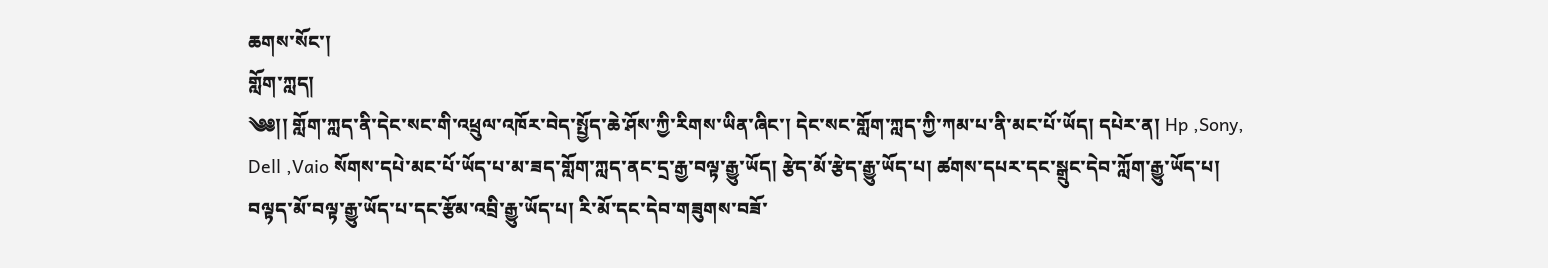ཆགས་སོང་།
གློག་ཀླད།
༄༅།། གློག་ཀླད་ནི་དེང་སང་གི་འཕྲུལ་འཁོར་བེད་སྤྱོད་ཆེ་ཤོས་ཀྱི་རིགས་ཡིན་ཞིང་། དེང་སང་གློག་ཀླད་ཀྱི་ཀམ་པ་ནི་མང་པོ་ཡོད། དཔེར་ན། Hp ,Sony, Dell ,Vaio སོགས་དཔེ་མང་པོ་ཡོད་པ་མ་ཟད་གློག་ཀླད་ནང་དྲ་རྒྱ་བལྟ་རྒྱུ་ཡོད། རྩེད་མོ་རྩེད་རྒྱུ་ཡོད་པ། ཚགས་དཔར་དང་སྒྲུང་དེབ་ཀློག་རྒྱུ་ཡོད་པ། བལྟད་མོ་བལྟ་རྒྱུ་ཡོད་པ་དང་རྩོམ་འབྲི་རྒྱུ་ཡོད་པ། རི་མོ་དང་དེབ་གཟུགས་བཟོ་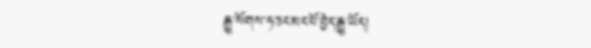རྒྱུ་སོགས་ཧ་ཅང་མང་པོ་བྱེད་རྒྱུ་ཡོད།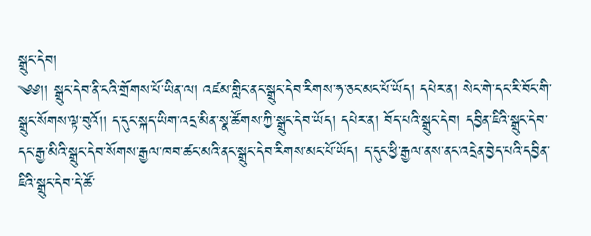སྒྲུང་དེབ།
༄༅།། སྒྲུང་དེབ་ནི་ངའི་གྲོགས་པོ་ཡིན་ལ། འཛམ་གླིང་ནང་སྒྲུང་དེབ་རིགས་ཧ་ཅང་མང་པོ་ཡོད། དཔེར་ན། སེང་གེ་དང་རི་བོང་གི་སྒྲུང་སོགས་ལྟ་བུའོ།། ད་དུང་སྐད་ཡིག་འདྲ་མིན་སྣ་ཚོགས་ཀྱི་སྒྲུང་དེབ་ཡོད། དཔེར་ན། བོད་པའི་སྒྲུང་དེབ། དབྱིན་ཇིའི་སྒྲུང་དེབ་དང་རྒྱ་མིའི་སྒྲུང་དེབ་སོགས་རྒྱལ་ཁབ་ཚང་མའི་ནང་སྒྲུང་དེབ་རིགས་མང་པོ་ཡོད། ད་དུང་ཕྱི་རྒྱལ་ནས་ནང་འདྲེན་བྱེད་པའི་དབྱིན་ཇིའི་སྒྲུང་དེབ་དེ་ཚོ་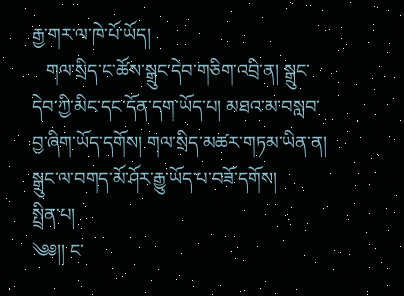རྒྱ་གར་ལ་ཁེ་པོ་ཡོད།
   གལ་སྲིད་ང་ཚོས་སྒྲུང་དེབ་གཅིག་འབྲི་ན། སྒྲུང་དེབ་ཀྱི་མིང་དང་དོན་དག་ཡོད་པ། མཐའ་མ་བསླབ་བྱ་ཞིག་ཡོད་དགོས། གལ་སྲིད་མཚར་གཏམ་ཡིན་ན། སྒྲུང་ལ་བགད་མོ་ཤོར་རྒྱུ་ཡོད་པ་བཟོ་དགོས།
སྤྲིན་པ།
༄༅།། ང་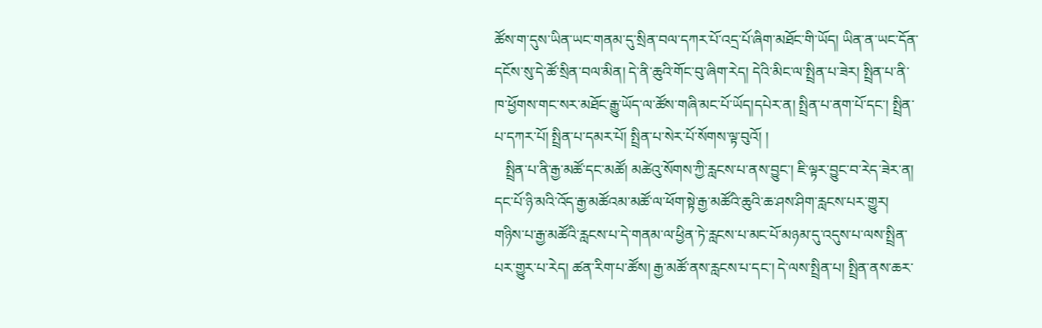ཚོས་ག་དུས་ཡིན་ཡང་གནམ་དུ་སྲིན་བལ་དཀར་པོ་འདྲ་པོ་ཞིག་མཐོང་གི་ཡོད། ཡིན་ན་ཡང་དོན་དངོས་སུ་དེ་ཚོ་སྲིན་བལ་མིན། དེ་ནི་ཆུའི་གོང་བུ་ཞིག་རེད། དེའི་མིང་ལ་སྤྲིན་པ་ཟེར། སྤྲིན་པ་ནི་ཁ་ཕྱོགས་གང་སར་མཐོང་རྒྱུ་ཡོད་ལ་ཚོས་གཞི་མང་པོ་ཡོད།དཔེར་ན། སྤྲིན་པ་ནག་པོ་དང་། སྤྲིན་པ་དཀར་པོ། སྤྲིན་པ་དམར་པོ། སྤྲིན་པ་སེར་པོ་སོགས་ལྟ་བུའོ། །
   སྤྲིན་པ་ནི་རྒྱ་མཚོ་དང་མཚོ། མཚེའུ་སོགས་ཀྱི་རླངས་པ་ནས་བྱུང་། ཇི་ལྟར་བྱུང་བ་རེད་ཟེར་ན། དང་པོ་ཉི་མའི་འོད་རྒྱ་མཚོའམ་མཚོ་ལ་ཕོག་སྟེ་རྒྱ་མཚོའི་ཆུའི་ཆ་ཤས་ཤིག་རླངས་པར་གྱུར། གཉིས་པ་རྒྱ་མཚོའི་རླངས་པ་དེ་གནམ་ལ་ཕྱིན་ཏེ་རླངས་པ་མང་པོ་མཉམ་དུ་འདུས་པ་ལས་སྤྲིན་པར་གྱུར་པ་རེད། ཚན་རིག་པ་ཚོས། རྒྱ་མཚོ་ནས་རླངས་པ་དང་། དེ་ལས་སྤྲིན་པ། སྤྲིན་ནས་ཆར་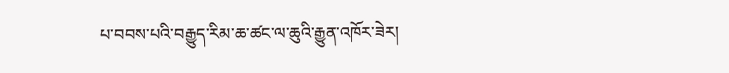པ་བབས་པའི་བརྒྱུད་རིམ་ཆ་ཚང་ལ་ཆུའི་རྒྱུན་འཁོར་ཟེར།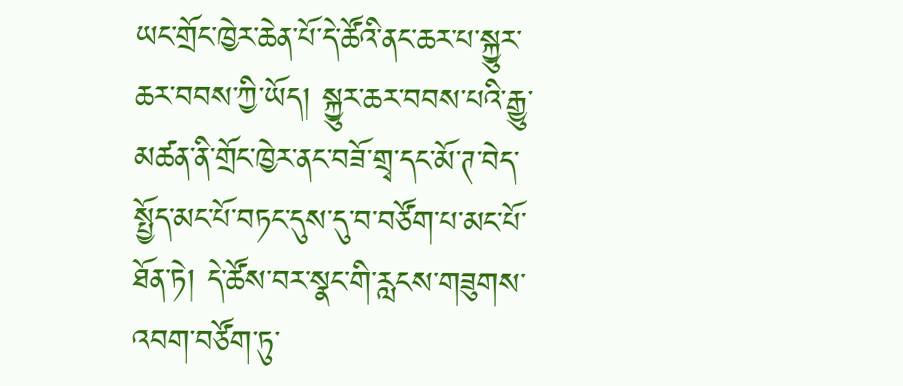ཡང་གྲོང་ཁྱེར་ཆེན་པོ་དེ་ཚོའི་ནང་ཆར་པ་སྐྱུར་ཆར་བབས་ཀྱི་ཡོད། སྐྱུར་ཆར་བབས་པའི་རྒྱུ་མཚན་ནི་གྲོང་ཁྱེར་ནང་བཟོ་གྲྭ་དང་མོ་ཊ་བེད་སྤྱོད་མང་པོ་བཏང་དུས་དུ་བ་བཙོག་པ་མང་པོ་ཐོན་ཏེ། དེ་ཚོས་བར་སྣང་གི་རླངས་གཟུགས་འབག་བཙོག་ཏུ་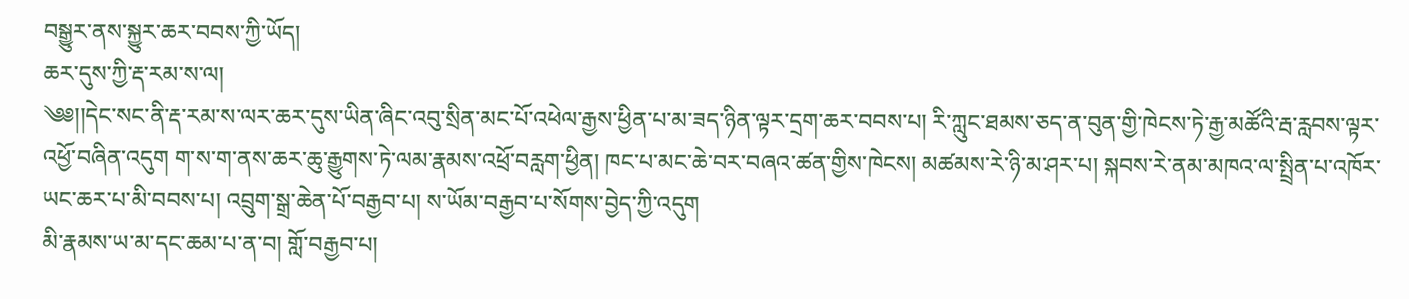བསྒྱུར་ནས་སྐྱུར་ཆར་བབས་ཀྱི་ཡོད།
ཆར་དུས་ཀྱི་རྡ་རམ་ས་ལ།
༄༅།།དེང་སང་ནི་རྡ་རམ་ས་ལར་ཆར་དུས་ཡིན་ཞིང་འབུ་སྲིན་མང་པོ་འཕེལ་རྒྱས་ཕྱིན་པ་མ་ཟད་ཉིན་ལྟར་དྲག་ཆར་བབས་པ། རི་ཀླུང་ཐམས་ཅད་ན་བུན་གྱི་ཁེངས་ཏེ་རྒྱ་མཚོའི་རྦ་རླབས་ལྟར་འཕྱོ་བཞིན་འདུག ག་ས་ག་ནས་ཆར་ཆུ་རྒྱུགས་ཏེ་ལམ་རྣམས་འཕྲོ་བརླག་ཕྱིན། ཁང་པ་མང་ཆེ་བར་བཞའ་ཚན་གྱིས་ཁེངས། མཚམས་རེ་ཉི་མ་ཤར་པ། སྐབས་རེ་ནམ་མཁའ་ལ་སྤྲིན་པ་འཁོར་ཡང་ཆར་པ་མི་བབས་པ། འབྲུག་སྒྲ་ཆེན་པོ་བརྒྱབ་པ། ས་ཡོམ་བརྒྱབ་པ་སོགས་བྱེད་ཀྱི་འདུག
མི་རྣམས་ཡ་མ་དང་ཆམ་པ་ན་བ། གློ་བརྒྱབ་པ།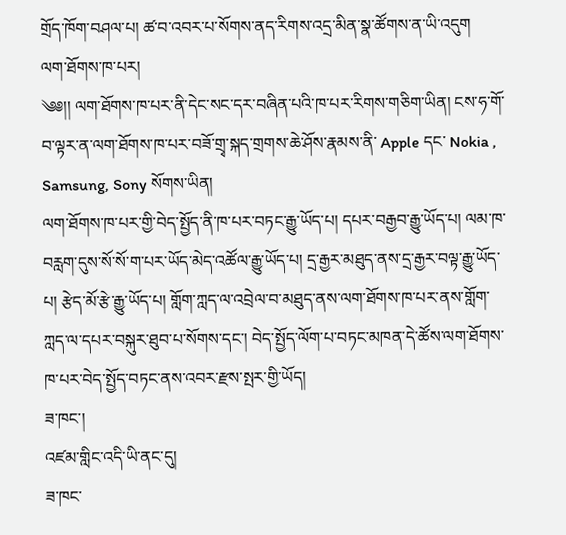གྲོད་ཁོག་བཤལ་པ། ཚ་བ་འབར་པ་སོགས་ནད་རིགས་འདྲ་མིན་སྣ་ཚོགས་ན་ཡི་འདུག
ལག་ཐོགས་ཁ་པར།
༄༅།། ལག་ཐོགས་ཁ་པར་ནི་དེང་སང་དར་བཞིན་པའི་ཁ་པར་རིགས་གཅིག་ཡིན། ངས་ཧ་གོ་བ་ལྟར་ན་ལག་ཐོགས་ཁ་པར་བཟོ་གྲྭ་སྐད་གྲགས་ཆེ་ཤོས་རྣམས་ནི་ Apple དང་ Nokia , Samsung, Sony སོགས་ཡིན།
ལག་ཐོགས་ཁ་པར་གྱི་བེད་སྤྱོད་ནི་ཁ་པར་བཏང་རྒྱུ་ཡོད་པ། དཔར་བརྒྱབ་རྒྱུ་ཡོད་པ། ལམ་ཁ་བརླག་དུས་སོ་སོ་ག་པར་ཡོད་མེད་འཚོལ་རྒྱུ་ཡོད་པ། དྲ་རྒྱར་མཐུད་ནས་དྲ་རྒྱར་བལྟ་རྒྱུ་ཡོད་པ། རྩེད་མོ་རྩེ་རྒྱུ་ཡོད་པ། གློག་ཀླད་ལ་འབྲེལ་བ་མཐུད་ནས་ལག་ཐོགས་ཁ་པར་ནས་གློག་ཀླད་ལ་དཔར་བསྐུར་ཐུབ་པ་སོགས་དང་། བེད་སྤྱོད་ལོག་པ་བཏང་མཁན་དེ་ཚོས་ལག་ཐོགས་ཁ་པར་བེད་སྤྱོད་བཏང་ནས་འབར་རྫས་སྤར་གྱི་ཡོད།
ཟ་ཁང་།
འཛམ་གླིང་འདི་ཡི་ནང་དུ།
ཟ་ཁང་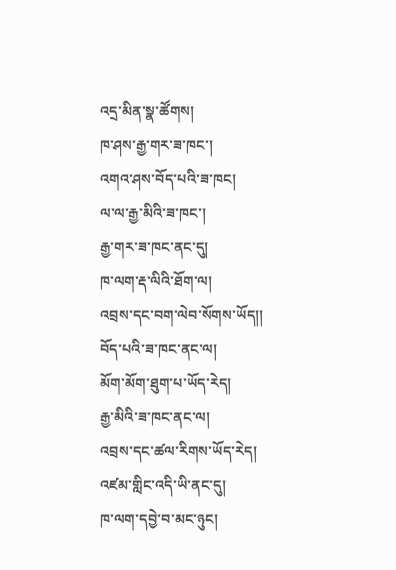འདྲ་མིན་སྣ་ཚོགས།
ཁ་ཤས་རྒྱ་གར་ཟ་ཁང་།
འགའ་ཤས་བོད་པའི་ཟ་ཁང།
ལ་ལ་རྒྱ་མིའི་ཟ་ཁང་།
རྒྱ་གར་ཟ་ཁང་ནང་དུ།
ཁ་ལག་རྡ་ལིའི་ཐོག་ལ།
འབྲས་དང་བག་ལེབ་སོགས་ཡོད།།
བོད་པའི་ཟ་ཁང་ནང་ལ།
མོག་མོག་ཐུག་པ་ཡོད་རེད།
རྒྱ་མིའི་ཟ་ཁང་ནང་ལ།
འབྲས་དང་ཚལ་རིགས་ཡོད་རེད།
འཛམ་གླིང་འདི་ཡི་ནང་དུ།
ཁ་ལག་དབྱེ་བ་མང་ཉུང།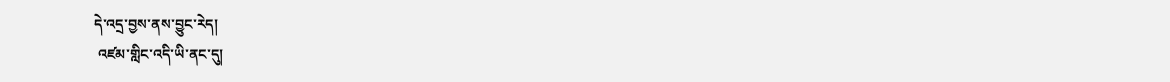དེ་འདྲ་བྱས་ནས་བྱུང་རེད།
 འཛམ་གླིང་འདི་ཡི་ནང་དུ།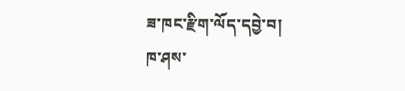ཟ་ཁང་རྫིག་ལོད་དབྱེ་བ།
ཁ་ཤས་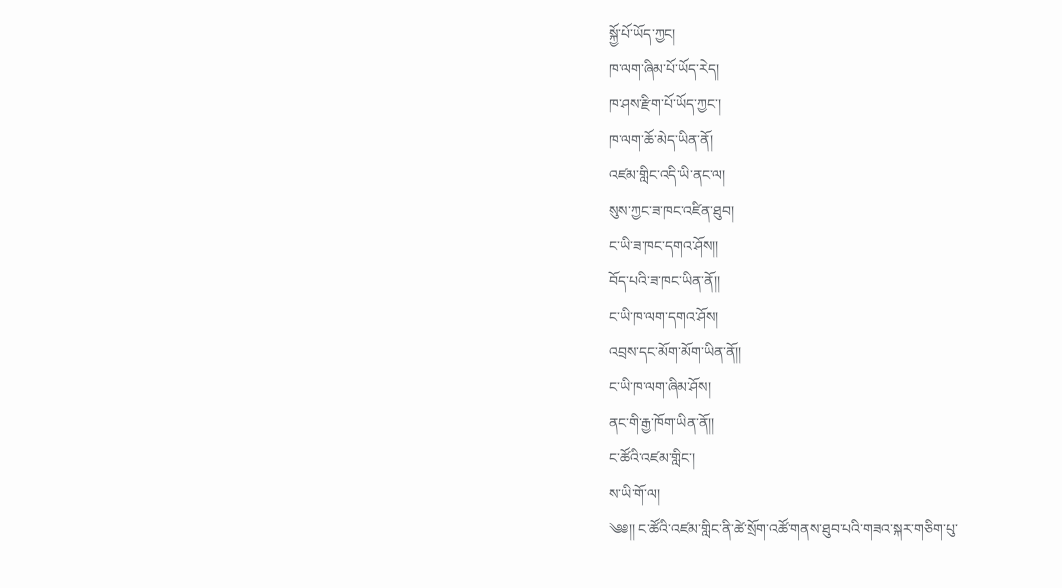སྐྱོ་པོ་ཡོད་ཀྱང།
ཁ་ལག་ཞིམ་པོ་ཡོད་རེད།
ཁ་ཤས་རྫིག་པོ་ཡོད་ཀྱང་།
ཁ་ལག་ཆོ་མེད་ཡིན་ནོ།
འཛམ་གླིང་འདི་ཡི་ནང་ལ།
སུས་ཀྱང་ཟ་ཁང་འཛིན་ཐུབ།
ང་ཡི་ཟ་ཁང་དགའ་ཤོས།།
བོད་པའི་ཟ་ཁང་ཡིན་ནོ།།
ང་ཡི་ཁ་ལག་དགའ་ཤོས།
འབྲས་དང་མོག་མོག་ཡིན་ནོ།།
ང་ཡི་ཁ་ལག་ཞིམ་ཤོས།
ནང་གི་རྒྱ་ཁོག་ཡིན་ནོ།།
ང་ཚོའི་འཛམ་གླིང་།
ས་ཡི་གོ་ལ།
༄༅།། ང་ཚོའི་འཛམ་གླིང་ནི་ཚེ་སྲོག་འཚོ་གནས་ཐུབ་པའི་གཟའ་སྐར་གཅིག་པུ་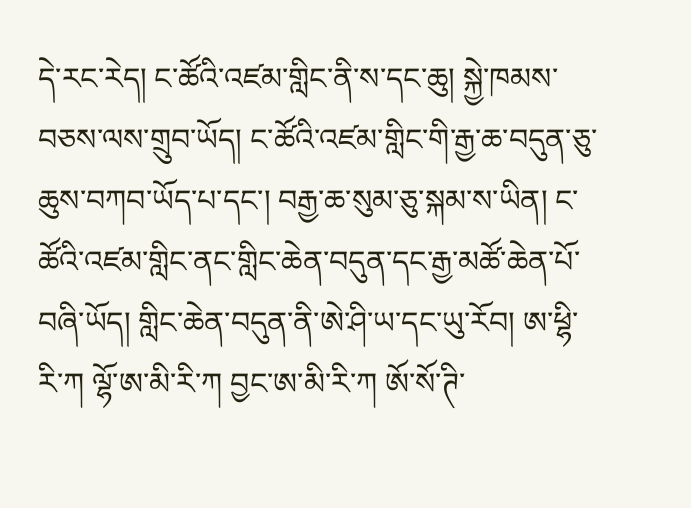དེ་རང་རེད། ང་ཚོའི་འཛམ་གླིང་ནི་ས་དང་ཆུ། སྐྱེ་ཁམས་བཅས་ལས་གྲུབ་ཡོད། ང་ཚོའི་འཛམ་གླིང་གི་རྒྱ་ཆ་བདུན་ཅུ་ཆུས་བཀབ་ཡོད་པ་དང་། བརྒྱ་ཆ་སུམ་ཅུ་སྐམ་ས་ཡིན། ང་ཚོའི་འཛམ་གླིང་ནང་གླིང་ཆེན་བདུན་དང་རྒྱ་མཚོ་ཆེན་པོ་བཞི་ཡོད། གླིང་ཆེན་བདུན་ནི་ཨེ་ཤི་ཡ་དང་ཡུ་རོབ། ཨ་ཕྷི་རི་ཀ ལྷོ་ཨ་མི་རི་ཀ བྱང་ཨ་མི་རི་ཀ ཨོ་སོ་ཊི་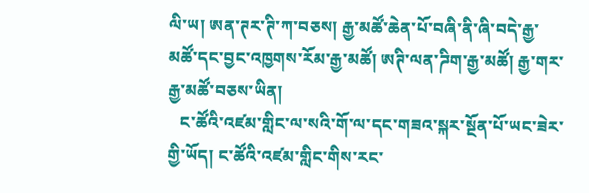ལི་ཡ། ཨན་ཊར་ཊི་ཀ་བཅས། རྒྱ་མཚོ་ཆེན་པོ་བཞི་ནི་ཞི་བདེ་རྒྱ་མཚོ་དང་བྱང་འཁྱགས་རོམ་རྒྱ་མཚོ། ཨཊི་ལན་ཌིག་རྒྱ་མཚོ། རྒྱ་གར་རྒྱ་མཚོ་བཅས་ཡིན།
   ང་ཚོའི་འཛམ་གླིང་ལ་སའི་གོ་ལ་དང་གཟའ་སྐར་སྔོན་པོ་ཡང་ཟེར་གྱི་ཡོད། ང་ཚོའི་འཛམ་གླིང་གིས་རང་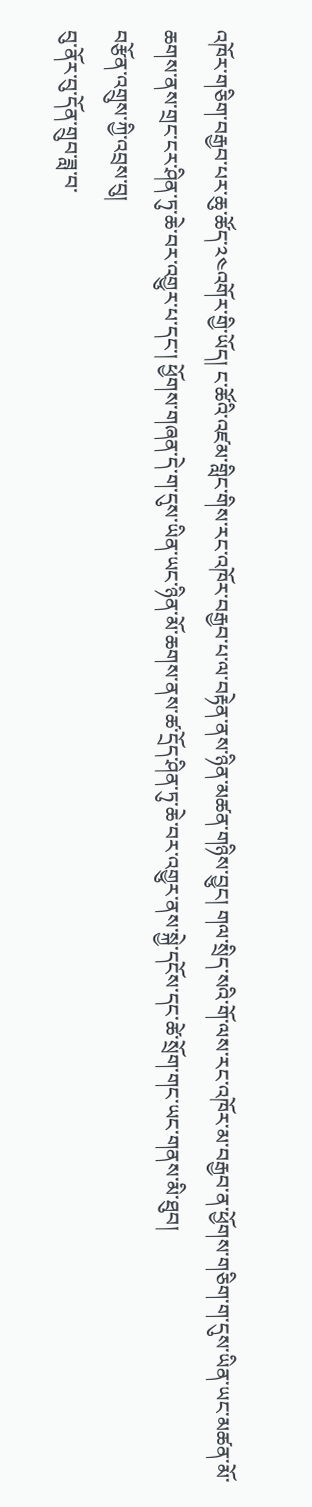འཁོར་གཅིག་བརྒྱབ་པར་ཆུ་ཚོད་༢༤འགོར་གྱི་ཡོད། ང་ཚོའི་འཛམ་གླིང་གིས་རང་འཁོར་བརྒྱབ་པ་ལ་བརྟེན་ནས་ཉིན་མཚན་གཉིས་བྱུང། གལ་སྲིད་སའི་གོ་ལས་རང་འཁོར་མ་བརྒྱབ་ན་ཕྱོགས་གཅིག་ག་དུས་ཡིན་ཡང་མཚན་མོ་ཆགས་ནས་གྲང་ངར་ཤིན་ཏུ་ཆེ་བར་འགྱུར་པ་དང་། ཕྱོགས་གཞན་དེ་ག་དུས་ཡིན་ཡང་ཉིན་མོ་ཆགས་ནས་ཚ་དྲོད་ཤིན་ཏུ་ཆེ་བར་འགྱུར་ནས་སྐྱེ་དངོས་དང་ཚེ་སྲོག་གང་ཡང་གནས་མི་ཐུབ།
བརྩོན་འགྲུས་ཀྱི་འབྲས་བུ།
བུ་ནོར་བུ་དོན་གྲུབ་ཟླ་བ་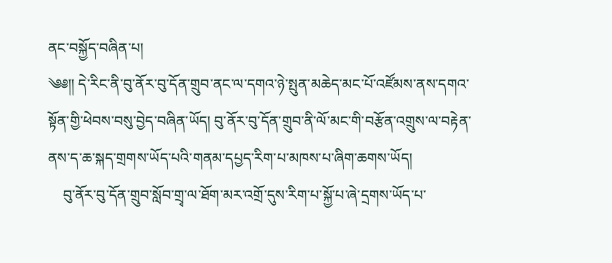ནང་བསྐྱོད་བཞིན་པ།
༄༅།། དེ་རིང་ནི་བུ་ནོར་བུ་དོན་གྲུབ་ནང་ལ་དགའ་ཉེ་སྤུན་མཆེད་མང་པོ་འཛོམས་ནས་དགའ་སྟོན་གྱི་ཕེབས་བསུ་བྱེད་བཞིན་ཡོད། བུ་ནོར་བུ་དོན་གྲུབ་ནི་ལོ་མང་གི་བརྩོན་འགྲུས་ལ་བརྟེན་ནས་ད་ཆ་སྐད་གྲགས་ཡོད་པའི་གནམ་དཔྱད་རིག་པ་མཁས་པ་ཞིག་ཆགས་ཡོད།
    བུ་ནོར་བུ་དོན་གྲུབ་སློབ་གྲྭ་ལ་ཐོག་མར་འགྲོ་དུས་རིག་པ་སྐྱོ་པ་ཞེ་དྲགས་ཡོད་པ་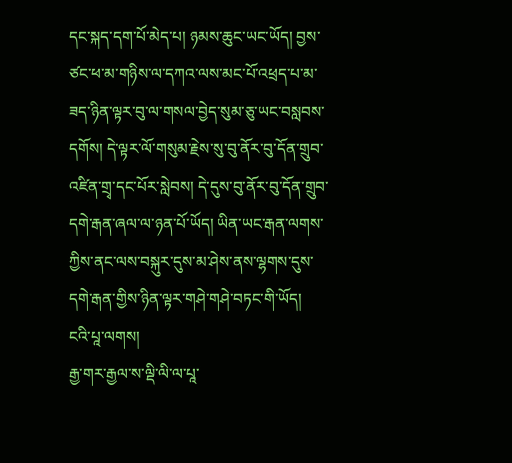དང་སྐད་དག་པོ་མེད་པ། ཉམས་ཆུང་ཡང་ཡོད། བྱས་ཙང་ཕ་མ་གཉིས་ལ་དཀའ་ལས་མང་པོ་འཕྲད་པ་མ་ཟད་ཉིན་ལྟར་བུ་ལ་གསལ་བྱེད་སུམ་ཅུ་ཡང་བསླབས་དགོས། དེ་ལྟར་ལོ་གསུམ་རྗེས་སུ་བུ་ནོར་བུ་དོན་གྲུབ་འཛིན་གྲྭ་དང་པོར་སླེབས། དེ་དུས་བུ་ནོར་བུ་དོན་གྲུབ་དགེ་རྒན་ཞལ་ལ་ཉན་པོ་ཡོད། ཡིན་ཡང་རྒན་ལགས་ཀྱིས་ནང་ལས་བསྐུར་དུས་མ་ཤེས་ནས་ལྷགས་དུས་དགེ་རྒན་གྱིས་ཉིན་ལྟར་གཤེ་གཤེ་བཏང་གི་ཡོད།
ངའི་པཱ་ལགས།
རྒྱ་གར་རྒྱལ་ས་ལྡི་ལི་ལ་པཱ་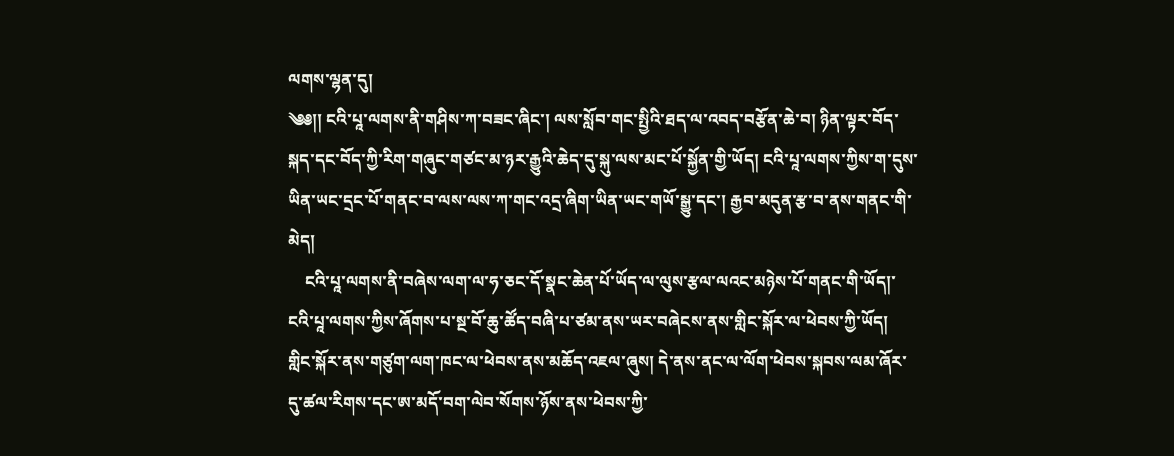ལགས་ལྷན་དུ།
༄༅།། ངའི་པཱ་ལགས་ནི་གཤིས་ཀ་བཟང་ཞིང་། ལས་སློབ་གང་སྤྱིའི་ཐད་ལ་འབད་བརྩོན་ཆེ་བ། ཉིན་ལྟར་བོད་སྐད་དང་བོད་ཀྱི་རིག་གཞུང་གཙང་མ་ཉར་རྒྱུའི་ཆེད་དུ་སྐུ་ལས་མང་པོ་སྐྱོན་གྱི་ཡོད། ངའི་པཱ་ལགས་ཀྱིས་ག་དུས་ཡིན་ཡང་དྲང་པོ་གནང་བ་ལས་ལས་ཀ་གང་འདྲ་ཞིག་ཡིན་ཡང་གཡོ་སྒྱུ་དང་། རྒྱབ་མདུན་རྩ་བ་ནས་གནང་གི་མེད།
    ངའི་པཱ་ལགས་ནི་བཞེས་ལག་ལ་ཧ་ཅང་དོ་སྣང་ཆེན་པོ་ཡོད་ལ་ལུས་རྩལ་ལའང་མཉེས་པོ་གནང་གི་ཡོད།་ངའི་པཱ་ལགས་ཀྱིས་ཞོགས་པ་སྔ་བོ་ཆུ་ཚོད་བཞི་པ་ཙམ་ནས་ཡར་བཞེངས་ནས་གླིང་སྐོར་ལ་ཕེབས་ཀྱི་ཡོད། གླིང་སྐོར་ནས་གཙུག་ལག་ཁང་ལ་ཕེབས་ནས་མཆོད་འཇལ་ཞུས། དེ་ནས་ནང་ལ་ལོག་ཕེབས་སྐབས་ལམ་ཞོར་དུ་ཚལ་རིགས་དང་ཨ་མདོ་བག་ལེབ་སོགས་ཉོས་ནས་ཕེབས་ཀྱི་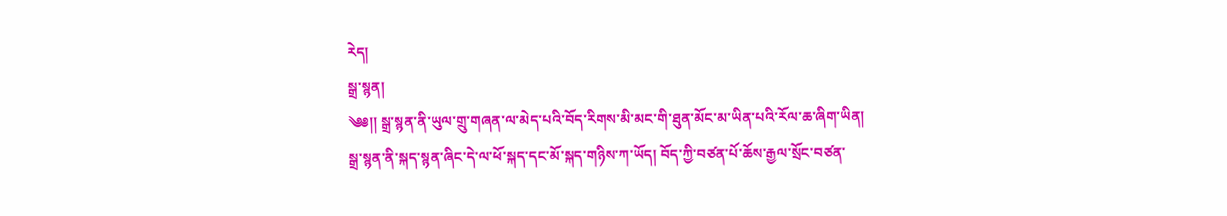རེད།
སྒྲ་སྙན།
༄༅།། སྒྲ་སྙན་ནི་ཡུལ་གྲུ་གཞན་ལ་མེད་པའི་བོད་རིགས་མི་མང་གི་ཐུན་མོང་མ་ཡིན་པའི་རོལ་ཆ་ཞིག་ཡིན། སྒྲ་སྙན་ནི་སྐད་སྙན་ཞིང་དེ་ལ་ཕོ་སྐད་དང་མོ་སྐད་གཉིས་ཀ་ཡོད། བོད་ཀྱི་བཙན་པོ་ཆོས་རྒྱལ་སྲོང་བཙན་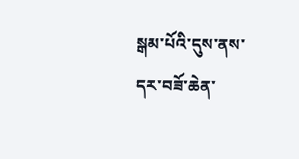སྒམ་པོའི་དུས་ནས་དར་བཟོ་ཆེན་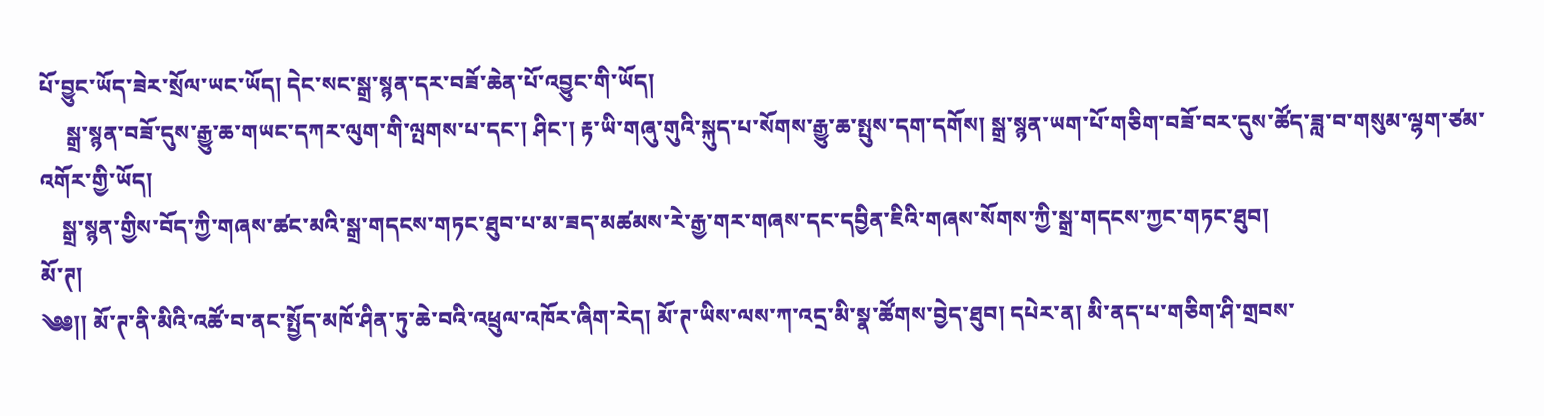པོ་བྱུང་ཡོད་ཟེར་སྲོལ་ཡང་ཡོད། དེང་སང་སྒྲ་སྙན་དར་བཟོ་ཆེན་པོ་འབྱུང་གི་ཡོད།
     སྒྲ་སྙན་བཟོ་དུས་རྒྱུ་ཆ་གཡང་དཀར་ལུག་གི་ལྤགས་པ་དང་། ཤིང་། རྟ་ཡི་གཞུ་གུའི་སྐུད་པ་སོགས་རྒྱུ་ཆ་སྤུས་དག་དགོས། སྒྲ་སྙན་ཡག་པོ་གཅིག་བཟོ་བར་དུས་ཚོད་ཟླ་བ་གསུམ་ལྷག་ཙམ་འགོར་གྱི་ཡོད།
    སྒྲ་སྙན་གྱིས་བོད་ཀྱི་གཞས་ཚང་མའི་སྒྲ་གདངས་གཏང་ཐུབ་པ་མ་ཟད་མཚམས་རེ་རྒྱ་གར་གཞས་དང་དབྱིན་ཇིའི་གཞས་སོགས་ཀྱི་སྒྲ་གདངས་ཀྱང་གཏང་ཐུབ།
མོ་ཊ།
༄༅།། མོ་ཊ་ནི་མིའི་འཚོ་བ་ནང་སྤྱོད་མཁོ་ཤིན་ཏུ་ཆེ་བའི་འཕྲུལ་འཁོར་ཞིག་རེད། མོ་ཊ་ཡིས་ལས་ཀ་འདྲ་མི་སྣ་ཚོགས་བྱེད་ཐུབ། དཔེར་ན། མི་ནད་པ་གཅིག་ཤི་གྲབས་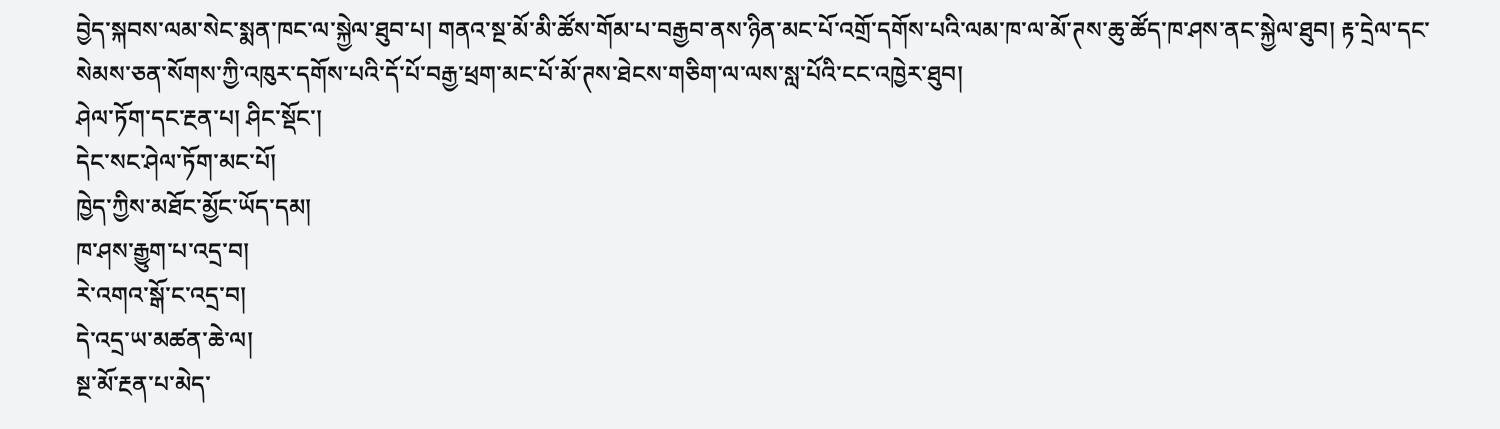བྱེད་སྐབས་ལམ་སེང་སྨན་ཁང་ལ་སྐྱེལ་ཐུབ་པ། གནའ་སྔ་མོ་མི་ཚོས་གོམ་པ་བརྒྱབ་ནས་ཉིན་མང་པོ་འགྲོ་དགོས་པའི་ལམ་ཁ་ལ་མོ་ཊས་ཆུ་ཚོད་ཁ་ཤས་ནང་སྐྱེལ་ཐུབ། རྟ་དྲེལ་དང་སེམས་ཅན་སོགས་ཀྱི་འཁུར་དགོས་པའི་དོ་པོ་བརྒྱ་ཕྲག་མང་པོ་མོ་ཊས་ཐེངས་གཅིག་ལ་ལས་སླ་པོའི་ངང་འཁྱེར་ཐུབ།
ཤེལ་ཏོག་དང་རྔན་པ། ཤིང་སྡོང་།
དེང་སང་ཤེལ་ཏོག་མང་པོ།
ཁྱེད་ཀྱིས་མཐོང་མྱོང་ཡོད་དམ།
ཁ་ཤས་རྒྱུག་པ་འདྲ་བ།
རེ་འགའ་སྒོ་ང་འདྲ་བ།
དེ་འདྲ་ཡ་མཚན་ཆེ་ལ།
སྔ་མོ་རྔན་པ་མེད་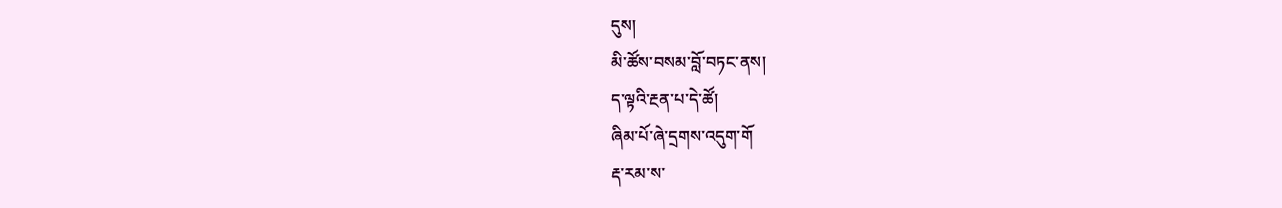དུས།
མི་ཚོས་བསམ་བློ་བཏང་ནས།
ད་ལྟའི་རྔན་པ་དེ་ཚོ།
ཞིམ་པོ་ཞེ་དྲགས་འདུག་གོ
རྡ་རམ་ས་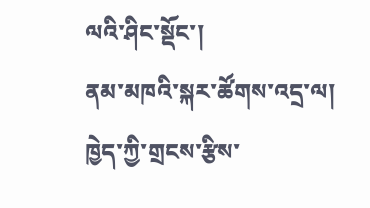ལའི་ཤིང་སྡོང་།
ནམ་མཁའི་སྐར་ཚོགས་འདྲ་ལ།
ཁྱེད་ཀྱི་གྲངས་རྩིས་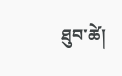ཐུབ་ཚེ།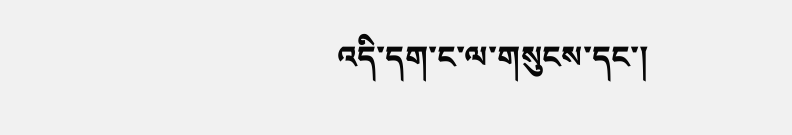འདི་དག་ང་ལ་གསུངས་དང་།